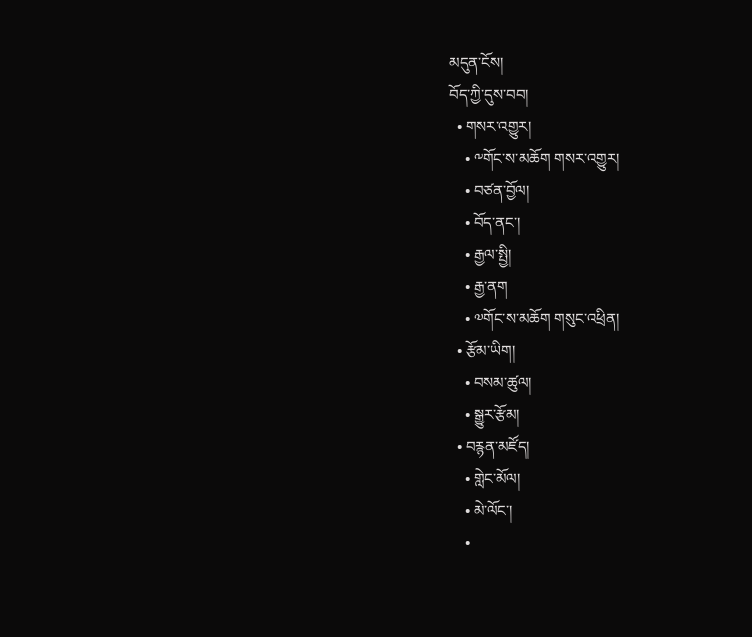མདུན་ངོས།
བོད་ཀྱི་དུས་བབ།
  • གསར་འགྱུར།
    • ༸གོང་ས་མཆོག གསར་འགྱུར།
    • བཙན་བྱོལ།
    • བོད་ནང་།
    • རྒྱལ་སྤྱི།
    • རྒྱ་ནག
    • ༧གོང་ས་མཆོག གསུང་འཕྲིན།
  • རྩོམ་ཡིག།
    • བསམ་ཚུལ།
    • སྒྱུར་རྩོམ།
  • བརྙན་མཛོད།
    • གླེང་མོལ།
    • མེ་ལོང་།
    •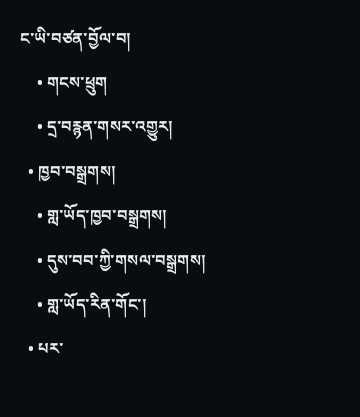ང་ཡི་བཙན་བྱོལ་བ།
    • གངས་ཕྲུག
    • དྲ་བརྙན་གསར་འགྱུར།
  • ཁྱབ་བསྒྲགས།
    • གླ་ཡོད་ཁྱབ་བསྒྲགས།
    • དུས་བབ་ཀྱི་གསལ་བསྒྲགས།
    • གླ་ཡོད་རིན་གོང་།
  • པར་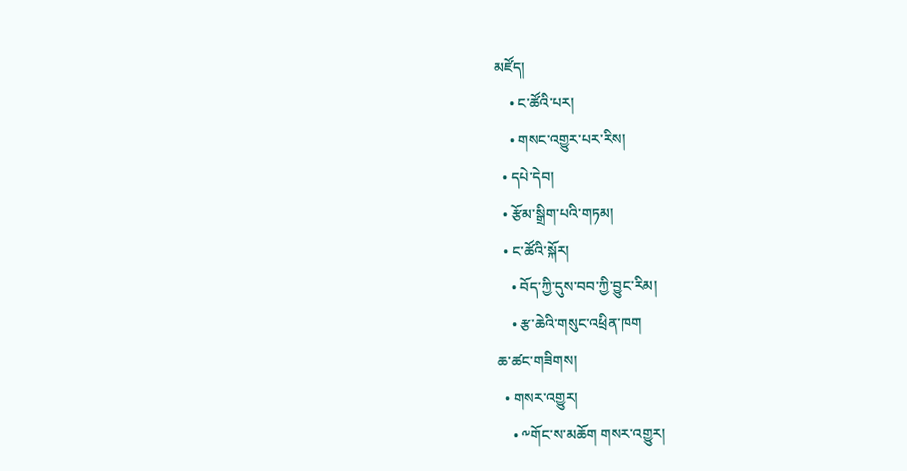མཛོད།
    • ང་ཚོའི་པར།
    • གསང་འགྱུར་པར་རིས།
  • དཔེ་དེབ།
  • རྩོམ་སྒྲིག་པའི་གཏམ།
  • ང་ཚོའི་སྐོར།
    • བོད་ཀྱི་དུས་བབ་ཀྱི་བྱུང་རིམ།
    • རྩ་ཆེའི་གསུང་འཕྲིན་ཁག
ཆ་ཚང་གཟིགས།
  • གསར་འགྱུར།
    • ༸གོང་ས་མཆོག གསར་འགྱུར།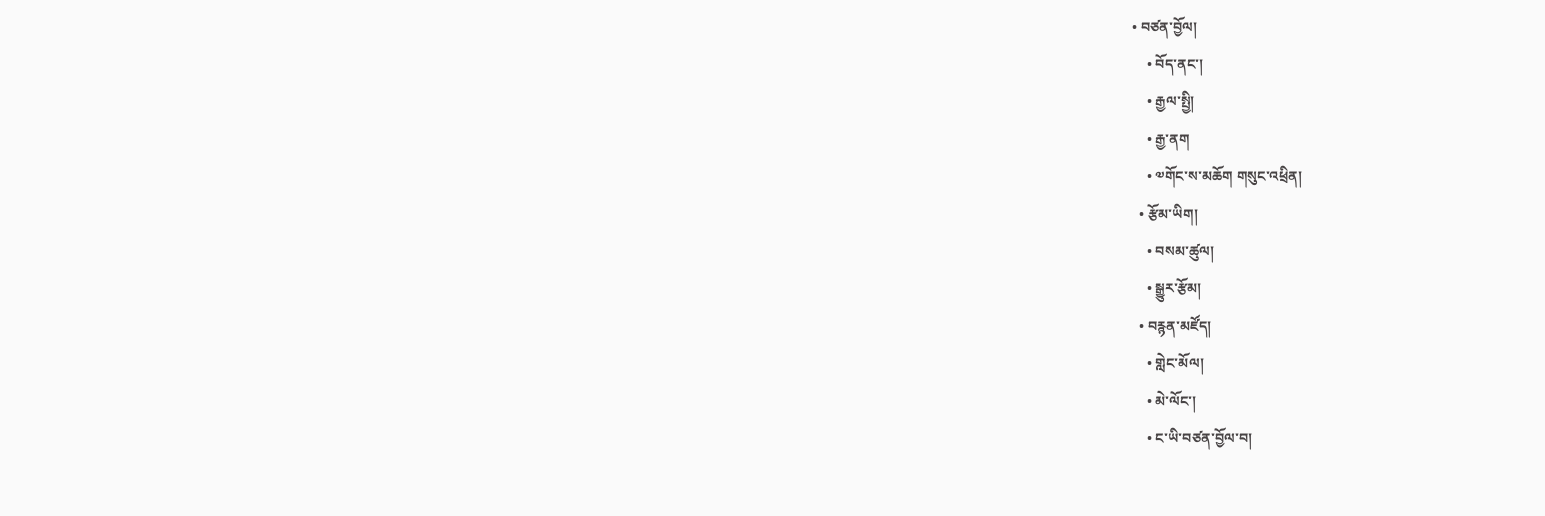• བཙན་བྱོལ།
    • བོད་ནང་།
    • རྒྱལ་སྤྱི།
    • རྒྱ་ནག
    • ༧གོང་ས་མཆོག གསུང་འཕྲིན།
  • རྩོམ་ཡིག།
    • བསམ་ཚུལ།
    • སྒྱུར་རྩོམ།
  • བརྙན་མཛོད།
    • གླེང་མོལ།
    • མེ་ལོང་།
    • ང་ཡི་བཙན་བྱོལ་བ།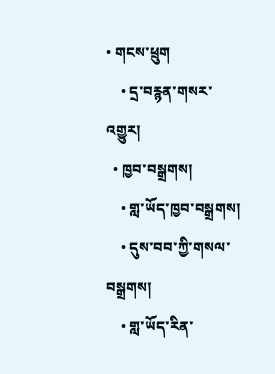• གངས་ཕྲུག
    • དྲ་བརྙན་གསར་འགྱུར།
  • ཁྱབ་བསྒྲགས།
    • གླ་ཡོད་ཁྱབ་བསྒྲགས།
    • དུས་བབ་ཀྱི་གསལ་བསྒྲགས།
    • གླ་ཡོད་རིན་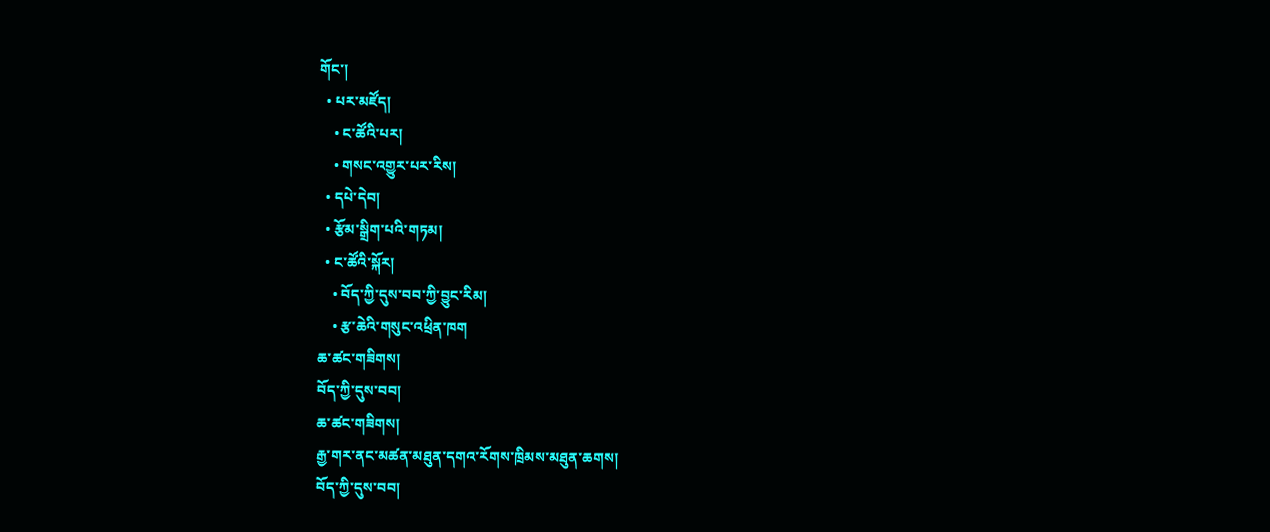གོང་།
  • པར་མཛོད།
    • ང་ཚོའི་པར།
    • གསང་འགྱུར་པར་རིས།
  • དཔེ་དེབ།
  • རྩོམ་སྒྲིག་པའི་གཏམ།
  • ང་ཚོའི་སྐོར།
    • བོད་ཀྱི་དུས་བབ་ཀྱི་བྱུང་རིམ།
    • རྩ་ཆེའི་གསུང་འཕྲིན་ཁག
ཆ་ཚང་གཟིགས།
བོད་ཀྱི་དུས་བབ།
ཆ་ཚང་གཟིགས།
རྒྱ་གར་ནང་མཚན་མཐུན་དགའ་རོགས་ཁྲིམས་མཐུན་ཆགས།
བོད་ཀྱི་དུས་བབ།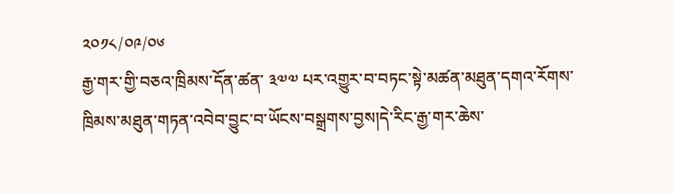༢༠༡༨/༠༩/༠༦
རྒྱ་གར་གྱི་བཅའ་ཁྲིམས་དོན་ཚན་ ༣༧༧ པར་འགྱུར་བ་བཏང་སྟེ་མཚན་མཐུན་དགའ་རོགས་ཁྲིམས་མཐུན་གཏན་འབེབ་བྱུང་བ་ཡོངས་བསྒྲགས་བྱས།དེ་རིང་རྒྱ་གར་ཆེས་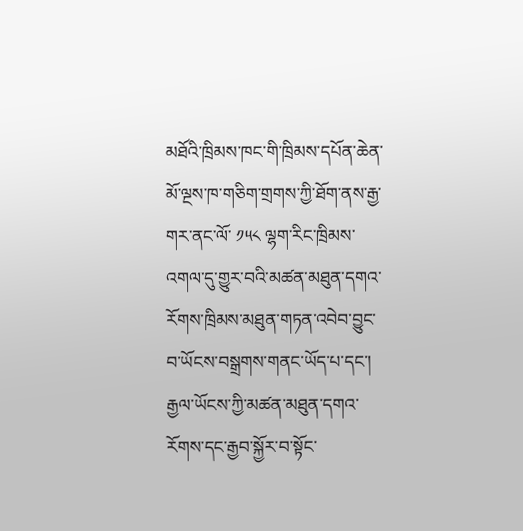མཐོའི་ཁྲིམས་ཁང་གི་ཁྲིམས་དཔོན་ཆེན་མོ་ལྔས་ཁ་གཅིག་གྲགས་ཀྱི་ཐོག་ནས་རྒྱ་གར་ནང་ལོ་ ༡༥༨ ལྷག་རིང་ཁྲིམས་འགལ་དུ་གྱུར་བའི་མཚན་མཐུན་དགའ་རོགས་ཁྲིམས་མཐུན་གཏན་འབེབ་བྱུང་བ་ཡོངས་བསྒྲགས་གནང་ཡོད་པ་དང་། རྒྱལ་ཡོངས་ཀྱི་མཚན་མཐུན་དགའ་རོགས་དང་རྒྱབ་སྐྱོར་བ་སྟོང་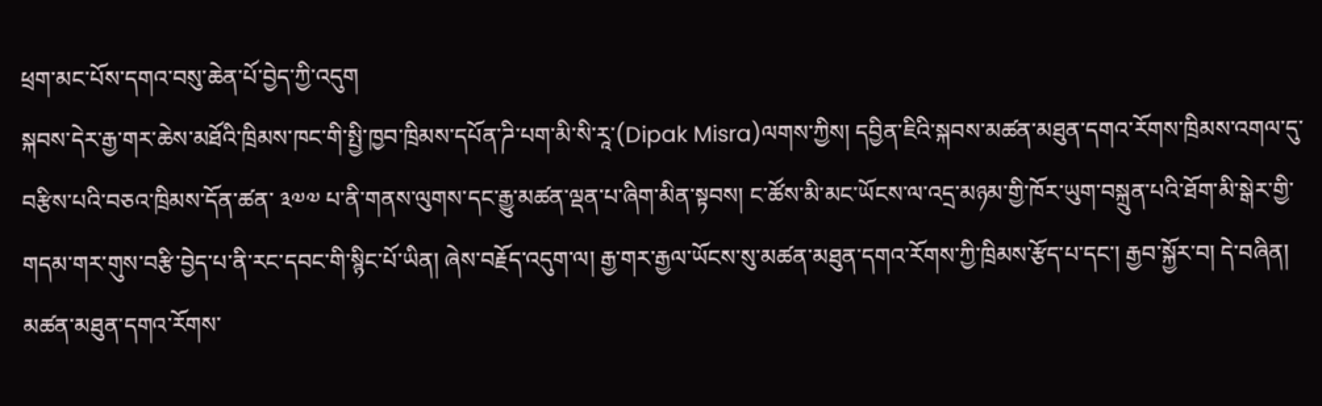ཕྲག་མང་པོས་དགའ་བསུ་ཆེན་པོ་བྱེད་ཀྱི་འདུག
སྐབས་དེར་རྒྱ་གར་ཆེས་མཐོའི་ཁྲིམས་ཁང་གི་སྤྱི་ཁྱབ་ཁྲིམས་དཔོན་ཌི་པག་མི་སི་རཱ་(Dipak Misra)ལགས་ཀྱིས། དབྱིན་ཇིའི་སྐབས་མཚན་མཐུན་དགའ་རོགས་ཁྲིམས་འགལ་དུ་བརྩིས་པའི་བཅའ་ཁྲིམས་དོན་ཚན་ ༣༧༧ པ་ནི་གནས་ལུགས་དང་རྒྱུ་མཚན་ལྡན་པ་ཞིག་མིན་སྟབས། ང་ཚོས་མི་མང་ཡོངས་ལ་འདྲ་མཉམ་གྱི་ཁོར་ཡུག་བསྐྲུན་པའི་ཐོག་མི་སྒེར་གྱི་གདམ་གར་གུས་བརྩི་བྱེད་པ་ནི་རང་དབང་གི་སྙིང་པོ་ཡིན། ཞེས་བརྗོད་འདུག་ལ། རྒྱ་གར་རྒྱལ་ཡོངས་སུ་མཚན་མཐུན་དགའ་རོགས་ཀྱི་ཁྲིམས་རྩོད་པ་དང་། རྒྱབ་སྐྱོར་བ། དེ་བཞིན། མཚན་མཐུན་དགའ་རོགས་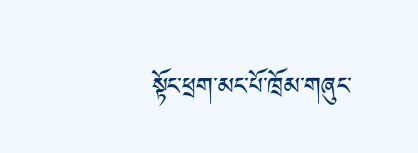སྟོང་ཕྲག་མང་པོ་ཁྲོམ་གཞུང་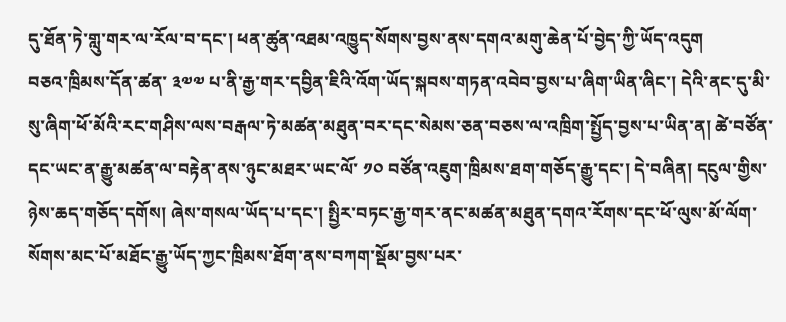དུ་ཐོན་ཏེ་གླུ་གར་ལ་རོལ་བ་དང་། ཕན་ཚུན་འཐམ་འཁྱུད་སོགས་བྱས་ནས་དགའ་མགུ་ཆེན་པོ་བྱེད་ཀྱི་ཡོད་འདུག
བཅའ་ཁྲིམས་དོན་ཚན་ ༣༧༧ པ་ནི་རྒྱ་གར་དབྱིན་ཇིའི་འོག་ཡོད་སྐབས་གཏན་འབེབ་བྱས་པ་ཞིག་ཡིན་ཞིང་། དེའི་ནང་དུ་མི་སུ་ཞིག་ཕོ་མོའི་རང་གཤིས་ལས་བརྒལ་ཏེ་མཚན་མཐུན་བར་དང་སེམས་ཅན་བཅས་ལ་འཁྲིག་སྤྱོད་བྱས་པ་ཡིན་ན། ཚེ་བཙོན་དང་ཡང་ན་རྒྱུ་མཚན་ལ་བརྟེན་ནས་ཉུང་མཐར་ཡང་ལོ་ ༡༠ བཙོན་འཇུག་ཁྲིམས་ཐག་གཅོད་རྒྱུ་དང་། དེ་བཞིན། དངུལ་གྱིས་ཉེས་ཆད་གཅོད་དགོས། ཞེས་གསལ་ཡོད་པ་དང་། སྤྱིར་བཏང་རྒྱ་གར་ནང་མཚན་མཐུན་དགའ་རོགས་དང་ཕོ་ལུས་མོ་ལོག་སོགས་མང་པོ་མཐོང་རྒྱུ་ཡོད་ཀྱང་ཁྲིམས་ཐོག་ནས་བཀག་སྡོམ་བྱས་པར་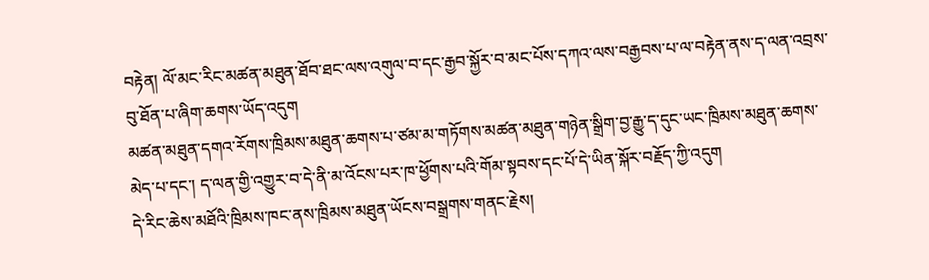བརྟེན། ལོ་མང་རིང་མཚན་མཐུན་ཐོབ་ཐང་ལས་འགུལ་བ་དང་རྒྱབ་སྐྱོར་བ་མང་པོས་དཀའ་ལས་བརྒྱབས་པ་ལ་བརྟེན་ནས་ད་ལན་འབྲས་བུ་ཐོན་པ་ཞིག་ཆགས་ཡོད་འདུག
མཚན་མཐུན་དགའ་རོགས་ཁྲིམས་མཐུན་ཆགས་པ་ཙམ་མ་གཏོགས་མཚན་མཐུན་གཉེན་སྒྲིག་བྱ་རྒྱུ་ད་དུང་ཡང་ཁྲིམས་མཐུན་ཆགས་མེད་པ་དང་། ད་ལན་གྱི་འགྱུར་བ་དེ་ནི་མ་འོངས་པར་ཁ་ཕྱོགས་པའི་གོམ་སྟབས་དང་པོ་དེ་ཡིན་སྐོར་བརྗོད་ཀྱི་འདུག
དེ་རིང་ཆེས་མཐོའི་ཁྲིམས་ཁང་ནས་ཁྲིམས་མཐུན་ཡོངས་བསྒྲགས་གནང་རྗེས།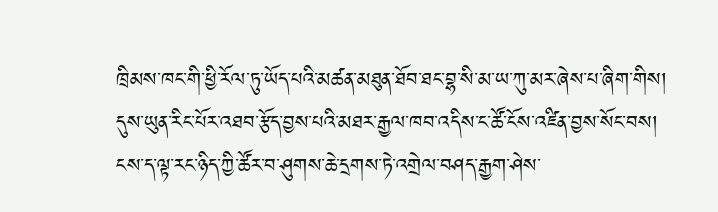ཁྲིམས་ཁང་གི་ཕྱི་རོལ་ཏུ་ཡོད་པའི་མཚན་མཐུན་ཐོབ་ཐང་བྷ་སི་མ་ཡ་ཀུ་མར་ཞེས་པ་ཞིག་གིས། དུས་ཡུན་རིང་པོར་འཐབ་རྩོད་བྱས་པའི་མཐར་རྒྱལ་ཁབ་འདིས་ང་ཚོ་ངོས་འཛིན་བྱས་སོང་བས། ངས་ད་ལྟ་རང་ཉིད་ཀྱི་ཚོར་བ་ཤུགས་ཆེ་དྲགས་ཏེ་འགྲེལ་བཤད་རྒྱག་ཤེས་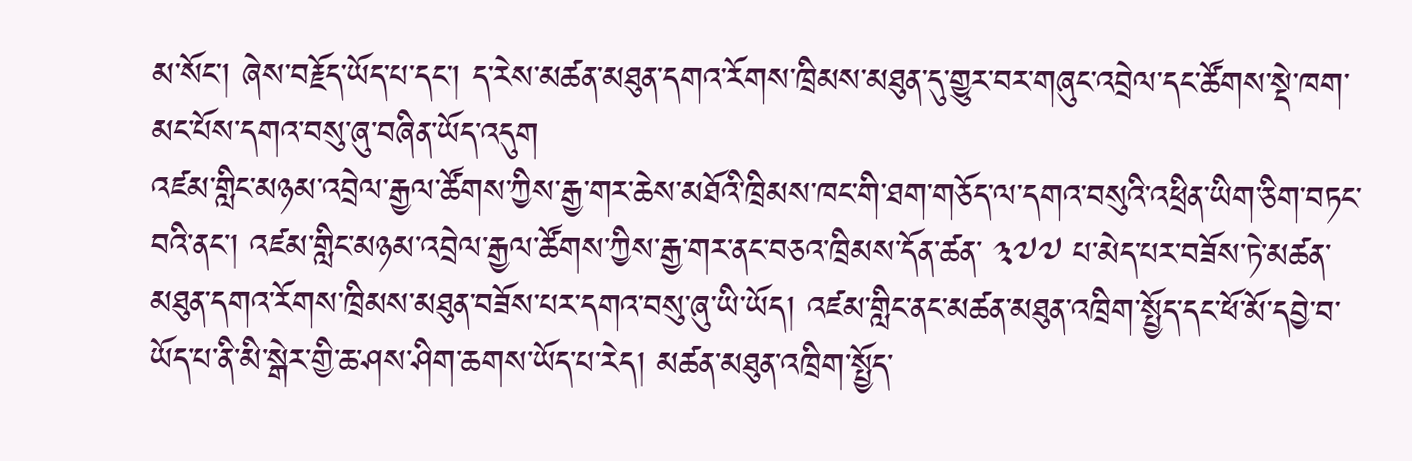མ་སོང་། ཞེས་བརྗོད་ཡོད་པ་དང་། ད་རེས་མཚན་མཐུན་དགའ་རོགས་ཁྲིམས་མཐུན་དུ་གྱུར་བར་གཞུང་འབྲེལ་དང་ཚོགས་སྡེ་ཁག་མང་པོས་དགའ་བསུ་ཞུ་བཞིན་ཡོད་འདུག
འཛམ་གླིང་མཉམ་འབྲེལ་རྒྱལ་ཚོགས་ཀྱིས་རྒྱ་གར་ཆེས་མཐོའི་ཁྲིམས་ཁང་གི་ཐག་གཅོད་ལ་དགའ་བསུའི་འཕྲིན་ཡིག་ཅིག་བཏང་བའི་ནང་། འཛམ་གླིང་མཉམ་འབྲེལ་རྒྱལ་ཚོགས་ཀྱིས་རྒྱ་གར་ནང་བཅའ་ཁྲིམས་དོན་ཚན་ ༣༧༧ པ་མེད་པར་བཟོས་ཏེ་མཚན་མཐུན་དགའ་རོགས་ཁྲིམས་མཐུན་བཟོས་པར་དགའ་བསུ་ཞུ་ཡི་ཡོད། འཛམ་གླིང་ནང་མཚན་མཐུན་འཁྲིག་སྤྱོད་དང་ཕོ་མོ་དབྱེ་བ་ཡོད་པ་ནི་མི་སྒེར་གྱི་ཆ་ཤས་ཤིག་ཆགས་ཡོད་པ་རེད། མཚན་མཐུན་འཁྲིག་སྤྱོད་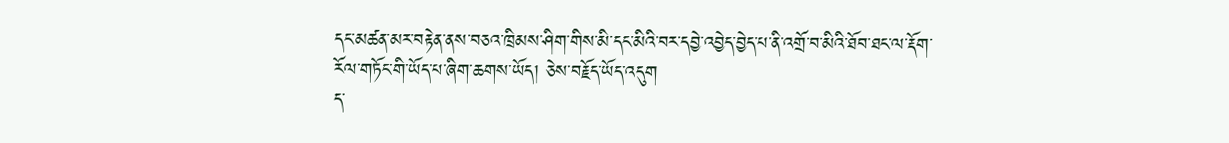དང་མཚན་མར་བརྟེན་ནས་བཅའ་ཁྲིམས་ཤིག་གིས་མི་དང་མིའི་བར་དབྱེ་འབྱེད་བྱེད་པ་ནི་འགྲོ་བ་མིའི་ཐོབ་ཐང་ལ་རྡོག་རོལ་གཏོང་གི་ཡོད་པ་ཞིག་ཆགས་ཡོད། ཅེས་བརྗོད་ཡོད་འདུག
ད་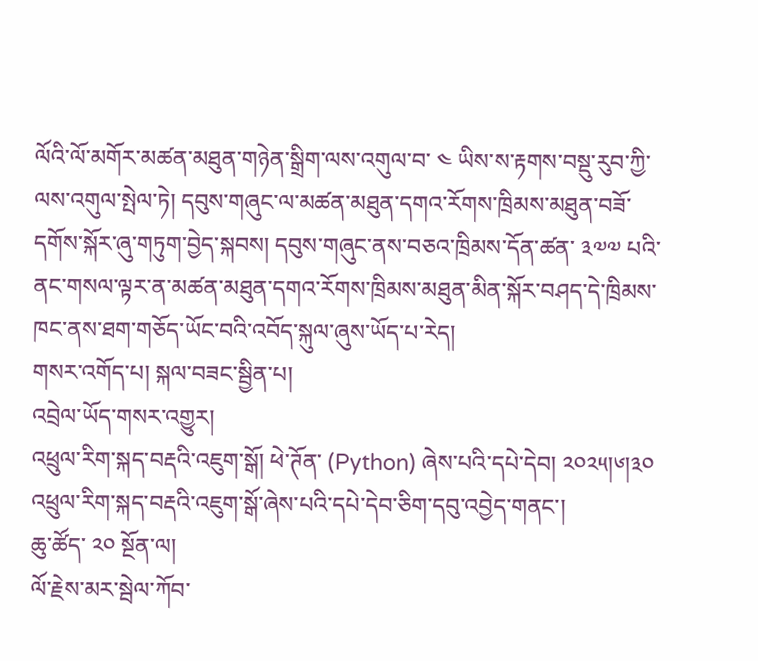ལོའི་ལོ་མགོར་མཚན་མཐུན་གཉེན་སྒྲིག་ལས་འགུལ་བ་ ༤ ཡིས་ས་རྟགས་བསྡུ་རུབ་ཀྱི་ལས་འགུལ་སྤེལ་ཏེ། དབུས་གཞུང་ལ་མཚན་མཐུན་དགའ་རོགས་ཁྲིམས་མཐུན་བཟོ་དགོས་སྐོར་ཞུ་གཏུག་བྱེད་སྐབས། དབུས་གཞུང་ནས་བཅའ་ཁྲིམས་དོན་ཚན་ ༣༧༧ པའི་ནང་གསལ་ལྟར་ན་མཚན་མཐུན་དགའ་རོགས་ཁྲིམས་མཐུན་མིན་སྐོར་བཤད་དེ་ཁྲིམས་ཁང་ནས་ཐག་གཅོད་ཡོང་བའི་འབོད་སྐུལ་ཞུས་ཡོད་པ་རེད།
གསར་འགོད་པ། སྐལ་བཟང་སྦྱིན་པ།
འབྲེལ་ཡོད་གསར་འགྱུར།
འཕྲུལ་རིག་སྐད་བརྡའི་འཇུག་སྒོ། ཕེ་ཊོན་ (Python) ཞེས་པའི་དཔེ་དེབ། ༢༠༢༥།༦།༣༠
འཕྲུལ་རིག་སྐད་བརྡའི་འཇུག་སྒོ་ཞེས་པའི་དཔེ་དེབ་ཅིག་དབུ་འབྱེད་གནང་།
ཆུ་ཚོད་ ༢༠ སྔོན་ལ།
ལོ་རྗེས་མར་སྦེལ་ཀོབ་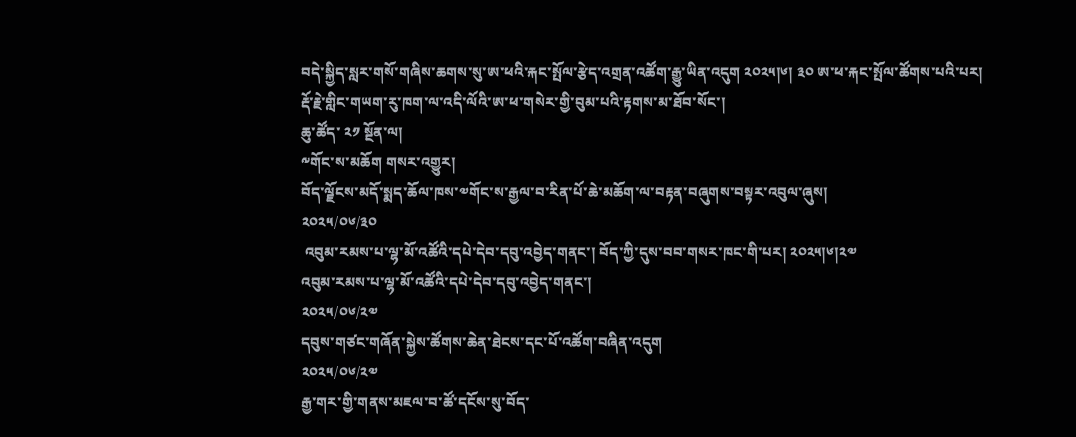བདེ་སྐྱིད་སླར་གསོ་གཞིས་ཆགས་སུ་ཨ་ཕའི་རྐང་སྤོལ་རྩེད་འགྲན་འཚོག་རྒྱུ་ཡིན་འདུག ༢༠༢༥།༦། ༣༠ ཨ་ཕ་རྐང་སྤོལ་ཚོགས་པའི་པར།
རྡོ་རྗེ་གླིང་གཡག་རུ་ཁག་ལ་འདི་ལོའི་ཨ་ཕ་གསེར་གྱི་བུམ་པའི་རྟགས་མ་ཐོབ་སོང་།
ཆུ་ཚོད་ ༢༡ སྔོན་ལ།
༸གོང་ས་མཆོག གསར་འགྱུར།
བོད་ལྗོངས་མདོ་སྨད་ཆོལ་ཁས་༧གོང་ས་རྒྱལ་བ་རིན་པོ་ཆེ་མཆོག་ལ་བརྟན་བཞུགས་བསྟར་འབུལ་ཞུས།
༢༠༢༥/༠༦/༣༠
 འབུམ་རམས་པ་ལྷ་མོ་འཚོའི་དཔེ་དེབ་དབུ་འབྱེད་གནང་། བོད་ཀྱི་དུས་བབ་གསར་ཁང་གི་པར། ༢༠༢༥།༦།༢༧
འབུམ་རམས་པ་ལྷ་མོ་འཚོའི་དཔེ་དེབ་དབུ་འབྱེད་གནང་།
༢༠༢༥/༠༦/༢༧
དབུས་གཙང་གཞོན་སྐྱེས་ཚོགས་ཆེན་ཐེངས་དང་པོ་འཚོག་བཞིན་འདུག
༢༠༢༥/༠༦/༢༧
རྒྱ་གར་གྱི་གནས་མཇལ་བ་ཚོ་དངོས་སུ་བོད་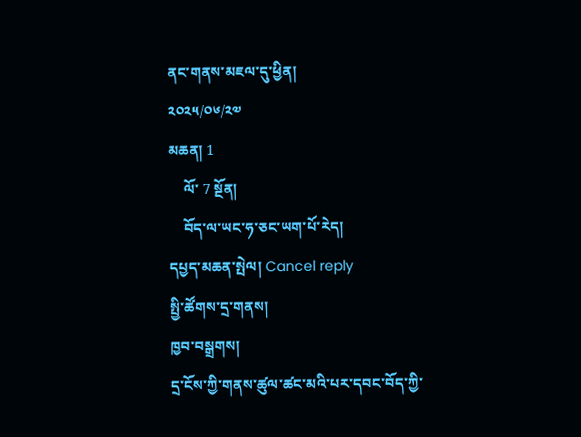ནང་གནས་མཇལ་དུ་ཕྱིན།
༢༠༢༥/༠༦/༢༧
མཆན། 1
    ལོ་ 7 སྔོན།
    བོད་ལ་ཡང་ཧ་ཅང་ཡག་པོ་རེད།
དཔྱད་མཆན་སྤེལ། Cancel reply
སྤྱི་ཚོགས་དྲ་གནས།
ཁྱབ་བསྒྲགས།
དྲ་ངོས་ཀྱི་གནས་ཚུལ་ཚང་མའི་པར་དབང་བོད་ཀྱི་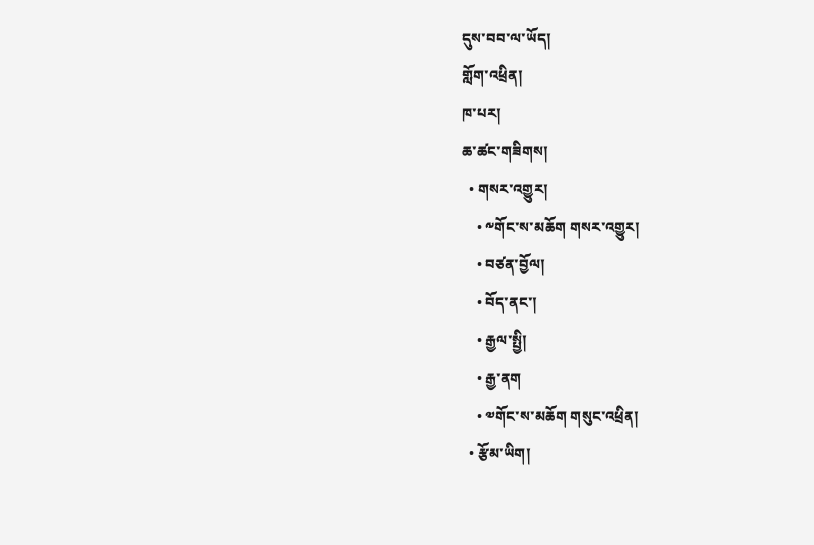དུས་བབ་ལ་ཡོད།
གློག་འཕྲིན།
ཁ་པར།
ཆ་ཚང་གཟིགས།
  • གསར་འགྱུར།
    • ༸གོང་ས་མཆོག གསར་འགྱུར།
    • བཙན་བྱོལ།
    • བོད་ནང་།
    • རྒྱལ་སྤྱི།
    • རྒྱ་ནག
    • ༧གོང་ས་མཆོག གསུང་འཕྲིན།
  • རྩོམ་ཡིག།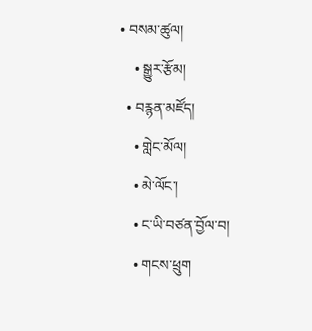• བསམ་ཚུལ།
    • སྒྱུར་རྩོམ།
  • བརྙན་མཛོད།
    • གླེང་མོལ།
    • མེ་ལོང་།
    • ང་ཡི་བཙན་བྱོལ་བ།
    • གངས་ཕྲུག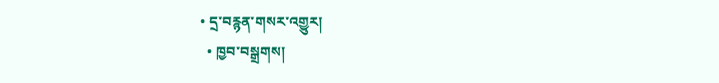• དྲ་བརྙན་གསར་འགྱུར།
  • ཁྱབ་བསྒྲགས།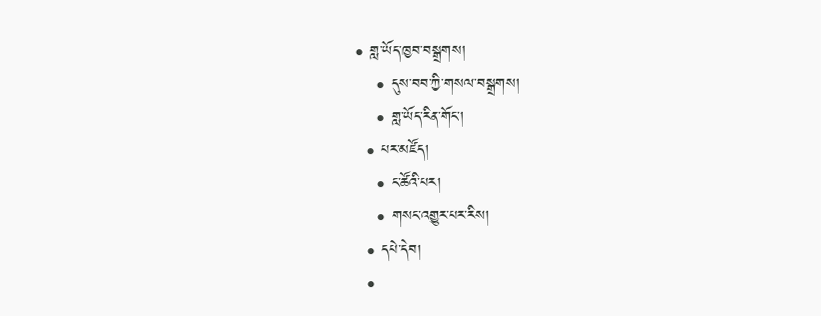• གླ་ཡོད་ཁྱབ་བསྒྲགས།
    • དུས་བབ་ཀྱི་གསལ་བསྒྲགས།
    • གླ་ཡོད་རིན་གོང་།
  • པར་མཛོད།
    • ང་ཚོའི་པར།
    • གསང་འགྱུར་པར་རིས།
  • དཔེ་དེབ།
  •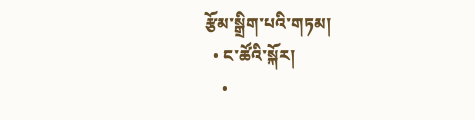རྩོམ་སྒྲིག་པའི་གཏམ།
  • ང་ཚོའི་སྐོར།
    •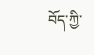བོད་ཀྱི་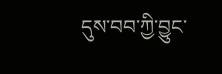དུས་བབ་ཀྱི་བྱུང་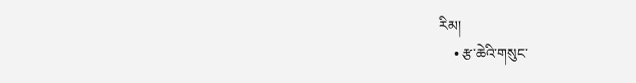རིམ།
    • རྩ་ཆེའི་གསུང་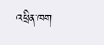འཕྲིན་ཁག